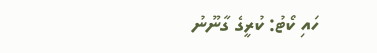ހައި ކޯޓު: ކުރީގެ ގާނޫނު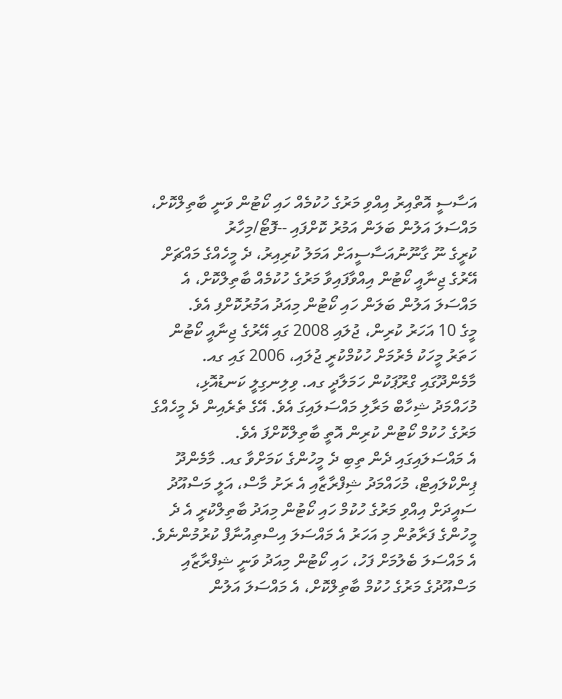އަސާސީ އޮތްއިރު އިއްވި މަރުގެ ހުކުމެއް ހައި ކޯޓުން ވަނީ ބާތިލްކޮށް، މައްސަލަ އަލުން ބަލަން އަމުރު ކޮށްފައި --ފޮޓޯ/މިހާރު
ކުރީގެ ނޫ ގާނޫނުއަސާސީއަށް އަމަލު ކުރިއިރު، ދެ މީހެއްގެ މައްޗަށް އޭރުގެ ޖިނާއީ ކޯޓުން އިއްވާފައިވާ މަރުގެ ހުކުމެއް ބާތިލްކޮށް، އެ މައްސަލަ އަލުން ބަލަން ހައި ކޯޓުން މިއަދު އަމުރުކޮށްފި އެވެ.
މީގެ 10 އަހަރު ކުރިން، ޖުލައި 2008 ގައި އޭރުގެ ޖިނާއީ ކޯޓުން ހަތަރު މީހަކު މެރުމަށް ހުކުމްކުރީ ޖުލައި، 2006 ގައި ގއ. މާމެންދޫގައި ގްރޫޕަކުން ހަމަލާދީ ގއ. ވިލިނގިލީ ކަނޑުއޮޅި، މުހައްމަދު ޝިހާބް މަރާލި މައްސަލައިގަ އެވެ. އޭގެ ތެރެއިން ދެ މީހެއްގެ މަރުގެ ހުކުމް ކޯޓުން ކުރިން އޮތީ ބާތިލްކޮށްފަ އެވެ.
އެ މައްސަލައިގައި ދެން ތިބި ދެ މީހުންގެ ކަމަށްވާ ގއ. މާމެންދޫ ޕިންކްލައިޓް، މުހައްމަދު ޝިފްރާޒާއި އެ ރަށު މާސް، އަލީ މަސްއޫދު ސައީދަށް އިއްވި މަރުގެ ހުކުމް ހައި ކޯޓުން މިއަދު ބާތިލްކުރީ އެ ދެ މީހުންގެ ފަރާތުން މި އަހަރު އެ މައްސަލަ އިސްތިއުނާފް ކުރުމުންނެވެ.
އެ މައްސަލަ ބެލުމަށް ފަހު، ހައި ކޯޓުން މިއަދު ވަނީ ޝިފްރާޒާއި މަސްއޫދުގެ މަރުގެ ހުކުމް ބާތިލްކޮށް، އެ މައްސަލަ އަލުން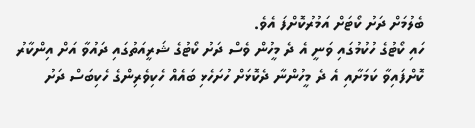ބެލުމަށް ދަށު ކޯޓަށް އަމުރުކޮށްފަ އެވެ.
ހައި ކޯޓުގެ ހުކުމުގައި ވަނީ އެ ދެ މީހުން ވެސް ދަށު ކޯޓުގެ ޝަރީއަތުގައި ދައުވާ އަށް އިންކާރު ކޮށްފައިވާ ކަމަށާއި އެ ދެ މީހުންނާ ދެކޮޅަށް ހުށަހެޅި ބައެއް ހެކިވެރިންގެ ހެކިބަސް ދަށު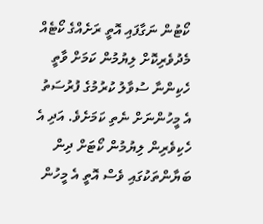ކޯޓުން ނަގާފައި އޮތީ ރަށެއްގެ ކޯޓެއް މެދުވެރިކޮށް ލިޔުމުން ކަމަށް ވާތީ ހެކިންނާ ސުވާލު ކުރުމުގެ ފުރުސަތު އެ މީހުންނަށް ނެތި ކަމަށެވެ. އަދި އެ ހެކިވެރިން ލިޔުމުން ކޯޓަށް ދިން ބަޔާންތަކުގައި ވެސް އޮތީ އެ މީހުން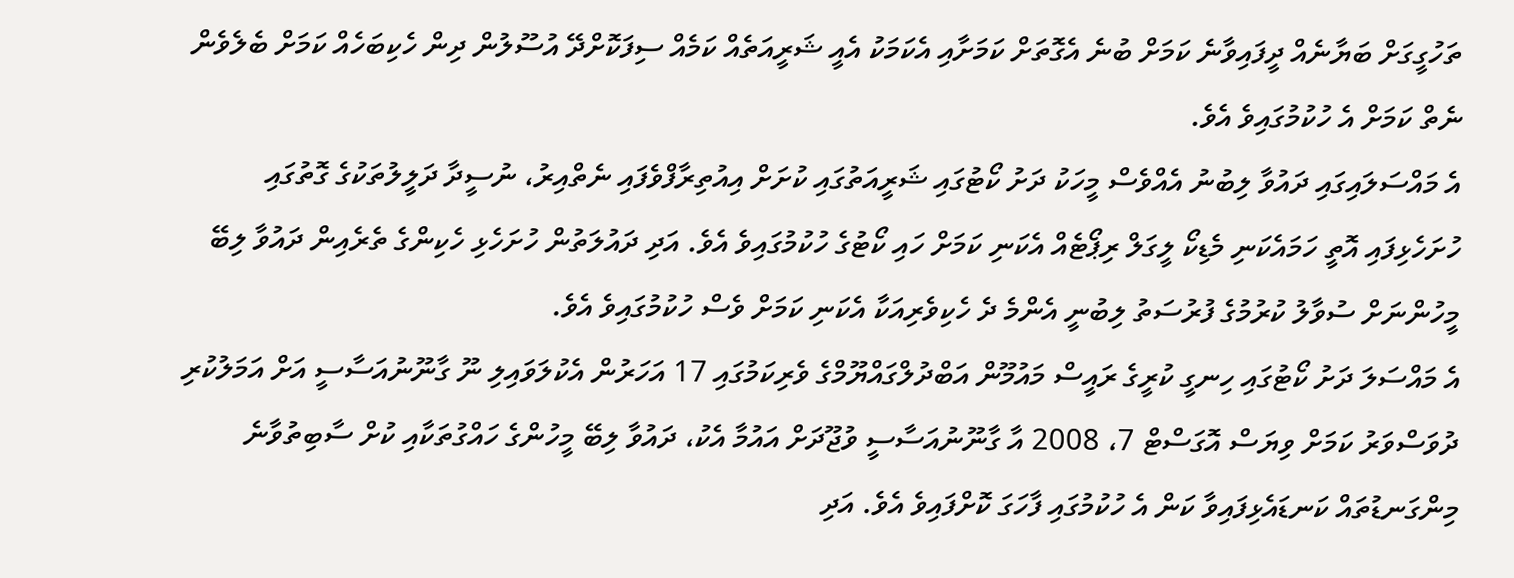ތަހުގީގަށް ބަޔާނެއް ދީފައިވާނެ ކަމަށް ބުނެ އެގޮތަށް ކަމަށާއި އެކަމަކު އެއީ ޝަރީއަތެއް ކަމެއް ސިފަކޮށްދޭ އުސޫލުން ދިން ހެކިބަހެއް ކަމަށް ބެލެވެން ނެތް ކަމަށް އެ ހުކުމުގައިވެ އެވެ.
އެ މައްސަލައިގައި ދައުވާ ލިބުނު އެއްވެސް މީހަކު ދަށު ކޯޓުގައި ޝަރީއަތުގައި ކުށަށް އިއުތިރާފްވެފައި ނެތްއިރު، ނުސީދާ ދަލީލުތަކުގެ ގޮތުގައި ހުށަހެޅިފައި އޮތީ ހަމައެކަނި މެޑިކޯ ލީގަލް ރިޕޯޓެއް އެކަނި ކަމަށް ހައި ކޯޓުގެ ހުކުމުގައިވެ އެވެ. އަދި ދައުލަތުން ހުށަހެޅި ހެކިންގެ ތެރެއިން ދައުވާ ލިބޭ މީހުންނަށް ސުވާލު ކުރުމުގެ ފުރުސަތު ލިބުނީ އެންމެ ދެ ހެކިވެރިއަކާ އެކަނި ކަމަށް ވެސް ހުކުމުގައިވެ އެވެ.
އެ މައްސަލަ ދަށު ކޯޓުގައި ހިނގީ ކުރީގެ ރައީސް މައުމޫން އަބްދުލްގައްޔޫމްގެ ވެރިކަމުގައި 17 އަހަރުން އެކުލަވައިލި ނޫ ގާނޫނުއަސާސީ އަށް އަމަލުކުރި ދުވަސްވަރު ކަމަށް ވިޔަސް އޮގަސްޓް 7، 2008 އާ ގާނޫނުއަސާސީ ވުޖޫދަށް އައުމާ އެކު، ދައުވާ ލިބޭ މީހުންގެ ހައްގުތަކާއި ކުށް ސާބިތުވާނެ މިންގަނޑުތައް ކަނޑައެޅިފައިވާ ކަން އެ ހުކުމުގައި ފާހަގަ ކޮށްފައިވެ އެވެ. އަދި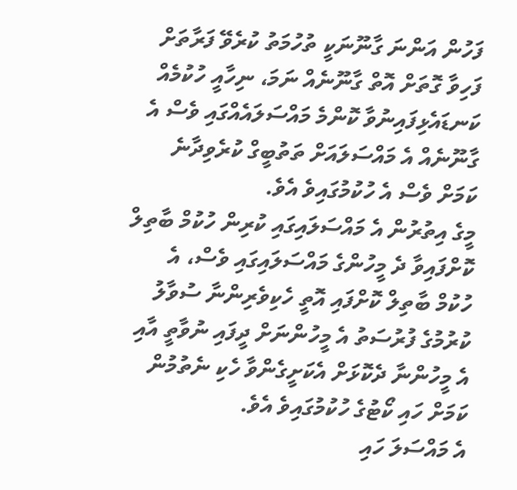ފަހުން އަންނަ ގާނޫނަކީ ތުހުމަތު ކުރެވޭ ފަރާތަށް ފަހިވާ ގޮތަށް އޮތް ގާނޫނެއް ނަމަ، ނިހާއީ ހުކުމެއް ކަނޑައެޅިފައިނުވާ ކޮންމެ މައްސަލައެއްގައި ވެސް އެ ގާނޫނެއް އެ މައްސަލައަށް ތަތުބީގް ކުރެވިދާނެ ކަމަށް ވެސް އެ ހުކުމުގައިވެ އެވެ.
މީގެ އިތުރުން އެ މައްސަލައިގައި ކުރިން ހުކުމް ބާތިލް ކޮށްފައިވާ ދެ މީހުންގެ މައްސަލައިގައި ވެސް، އެ ހުކުމް ބާތިލް ކޮށްފައި އޮތީ ހެކިވެރިންނާ ސުވާލު ކުރުމުގެ ފުރުސަތު އެ މީހުންނަށް ދީފައި ނުވާތީ އާއި އެ މީހުންނާ ދެކޮޅަށް އެކަށީގެންވާ ހެކި ނެތުމުން ކަމަށް ހައި ކޯޓުގެ ހުކުމުގައިވެ އެވެ.
އެ މައްސަލަ ހައި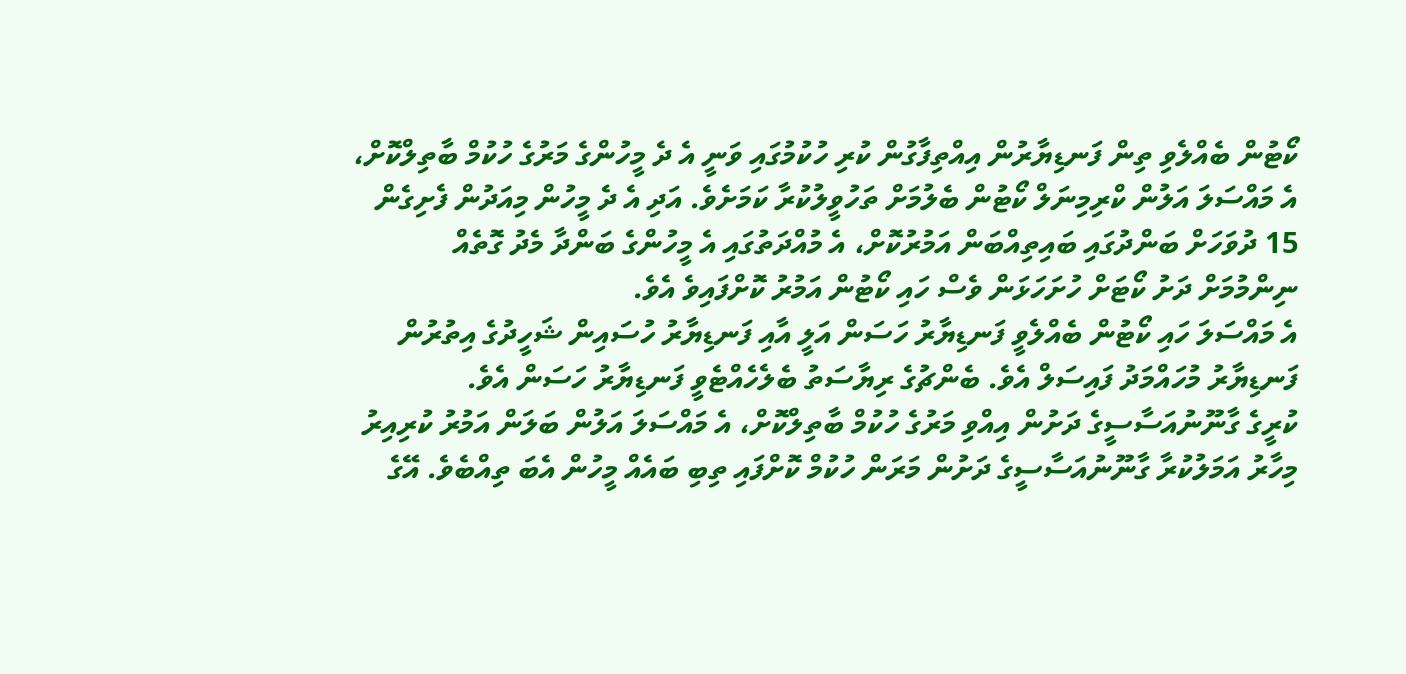ކޯޓުން ބެއްލެވި ތިން ފަނޑިޔާރުން އިއްތިފާގުން ކުރި ހުކުމުގައި ވަނީ އެ ދެ މީހުންގެ މަރުގެ ހުކުމް ބާތިލްކޮށް، އެ މައްސަލަ އަލުން ކްރިމިނަލް ކޯޓުން ބެލުމަށް ތަހުވީލުކުރާ ކަމަށެވެ. އަދި އެ ދެ މީހުން މިއަދުން ފެށިގެން 15 ދުވަހަށް ބަންދުގައި ބައިތިއްބަން އަމުރުކޮށް، އެ މުއްދަތުގައި އެ މީހުންގެ ބަންދާ މެދު ގޮތެއް ނިންމުމަށް ދަށު ކޯޓަށް ހުށަހަޅަން ވެސް ހައި ކޯޓުން އަމުރު ކޮށްފައިވެ އެވެ.
އެ މައްސަލަ ހައި ކޯޓުން ބެއްލެވީ ފަނޑިޔާރު ހަސަން އަލީ އާއި ފަނޑިޔާރު ހުސައިން ޝަހީދުގެ އިތުރުން ފަނޑިޔާރު މުހައްމަދު ފައިސަލް އެވެ. ބެންޗުގެ ރިޔާސަތު ބެލެހެއްޓެވީ ފަނޑިޔާރު ހަސަން އެވެ.
ކުރީގެ ގާނޫނުއަސާސީގެ ދަށުން އިއްވި މަރުގެ ހުކުމް ބާތިލްކޮށް، އެ މައްސަލަ އަލުން ބަލަން އަމުރު ކުރިއިރު މިހާރު އަމަލުކުރާ ގާނޫނުއަސާސީގެ ދަށުން މަރަން ހުކުމް ކޮށްފައި ތިބި ބައެއް މީހުން އެބަ ތިއްބެވެ. އޭގެ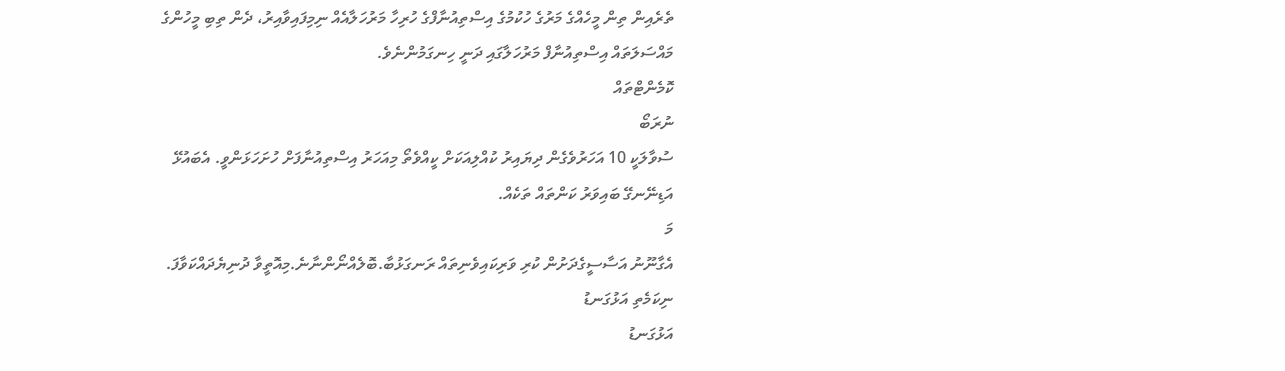ތެރެއިން ތިން މީހެއްގެ މަރުގެ ހުކުމުގެ އިސްތިއުނާފްގެ ހުރިހާ މަރުހަލާއެއް ނިމިފައިވާއިރު، ދެން ތިބި މީހުންގެ މައްސަލަތައް އިސްތިއުނާފް މަރުހަލާގައި ދަނީ ހިނގަމުންނެވެ.
ކޮމެންޓްތައް
ނުރަބޯ
ސުވާލަކީ 10 އަހަރުވެގެން ދިޔައިރު ކުއްލިއަކަށް ކީއްވެތޯ މިއަހަރު އިސްތިއުނާފަށް ހުށަހަޅަންވީ. އެބައުޅޭ އަޑިނޭނގޭ ބައިވަރު ކަންތައް ތަކެއް.
މަ
އެގާނޫނު އަސާސީގެދަށުން ކުރި ވަރިކައިވެނިތައް ރަނގަޅުބާ.ބޮލެއްނޯންނާނެ.މިއޮތީވާ ދުނިޔެދައްކަވާފަ.
ނިކަމެތި އަޅުގަނޑު
އަޅުގަނޑު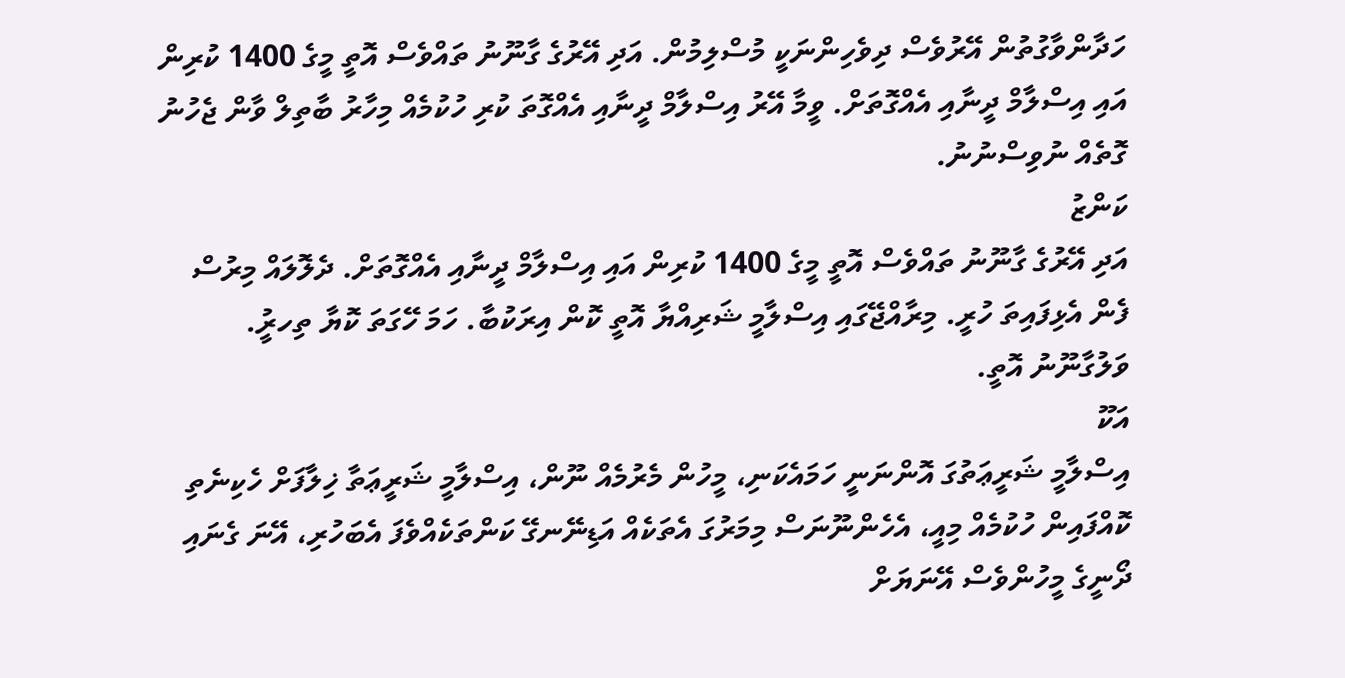ހަދާންވާގުތުން އޭރުވެސް ދިވެހިންނަކީ މުސްލިމުން. އަދި އޭރުގެ ގާނޫނު ތައްވެސް އޮތީ މީގެ 1400 ކުރިން އައި އިސްލާމް ދީނާއި އެއްގޮތަށް. ވީމާ އޭރު އިސްލާމް ދީނާއި އެއްގޮތަ ކުރި ހުކުމެއް މިހާރު ބާތިލް ވާން ޖެހުނު ގޮތެއް ނުވިސްނުނު.
ކަންޒު
އަދި އޭރުގެ ގާނޫނު ތައްވެސް އޮތީ މީގެ 1400 ކުރިން އައި އިސްލާމް ދީނާއި އެއްގޮތަށް. ދެލޮލައް މިރުސް ފެން އެޅިފައިތަ ހުރީ. މިރާއްޖޭގައި އިސްލާމީ ޝަރިއްޔާ އޮތީ ކޮން އިރަކުބާ. ހަމަ ހޭގަތަ ކޮޔާ ތިހރުީ. ވަލުގާނޫނު އޮތީ.
އަކޫ
އިސްލާމީ ޝަރީޢަތުގަ އޮންނަނީ ހަމައެކަނި، މީހުން މެރުމެއް ނޫން، އިސްލާމީ ޝަރީޢަތާ ޚިލާފަށް ހެކިނެތި ކޮއްފައިން ހުކުމެއް މިއީ، އެހެންނޫނަސް މިމަރުގަ އެތަކެއް އަޑިނޭނގޭ ކަންތަކެއްވެފަ އެބަހުރި، އޭނަ ގެނައި ދޯނީގެ މީހުންވެސް އޭނަޔަށް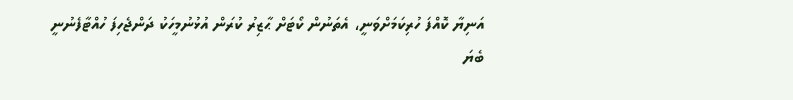އަނިޔާ ކޮއްފަ ހުރިކަމަށްވަނީ، އެތަނުން ކޯޓަށް ޙާޒިރު ކުރަން އުޅުނުމީހަކު ދަންޖެހިފަ ހުއްޓާފެނުނީ
ބެޔަ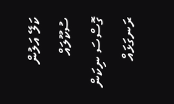ކަލޭ އަލުން ސުކޫލައް ގޮސްސަ ނިކަން ރަނގަޅައް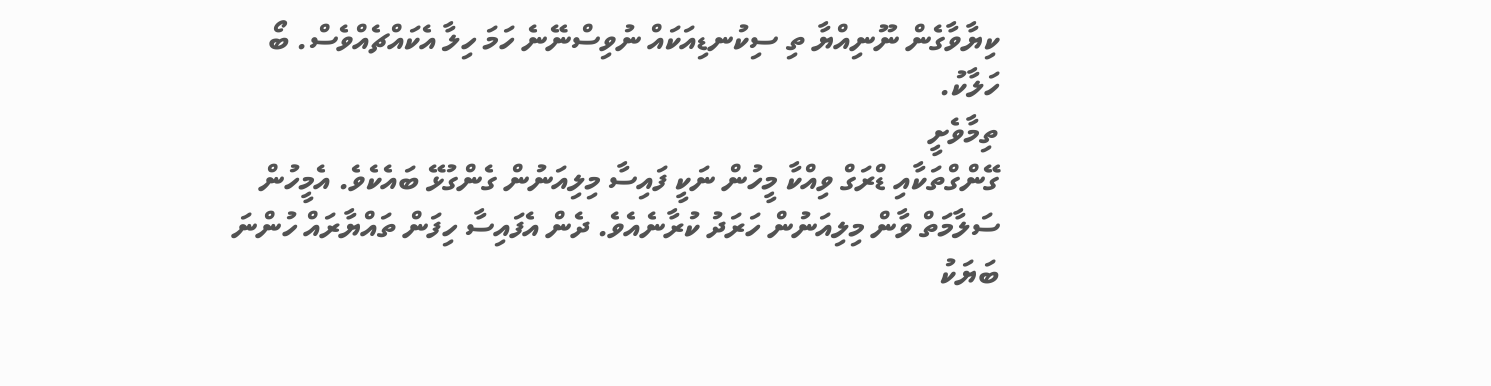ކިޔާވާގެން ނޫނިއްޔާ ތި ސިކުނޑިއަކައް ނުވިސްނޭނެ ހަމަ ހިލާ އެކައްޗެއްވެސް. ބޯ ހަލާކު.
ތިމާވެށީ
ގޭންގްތަކާއި ޑްރަގް ވިއްކާ މީހުން ނަކީ ފައިސާ މިލިއަނުން ގެންގުޅޭ ބައެކެވެ. އެމީހުން ސަލާމަތް ވާން މިލިއަނުން ހަރަދު ކުރާނެއެވެ. ދެން އެފައިސާ ހިފަން ތައްޔާރައް ހުންނަ ބަޔަކު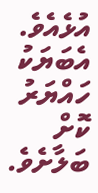އުޅެއެވެ. އެބަޔަކު ހައްޔަރު ކޮށް ބަލާށެވެ.